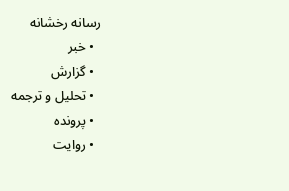رسانه رخشانه
  • خبر
  • گزارش
  • تحلیل و ترجمه
  • پرونده
  • روایت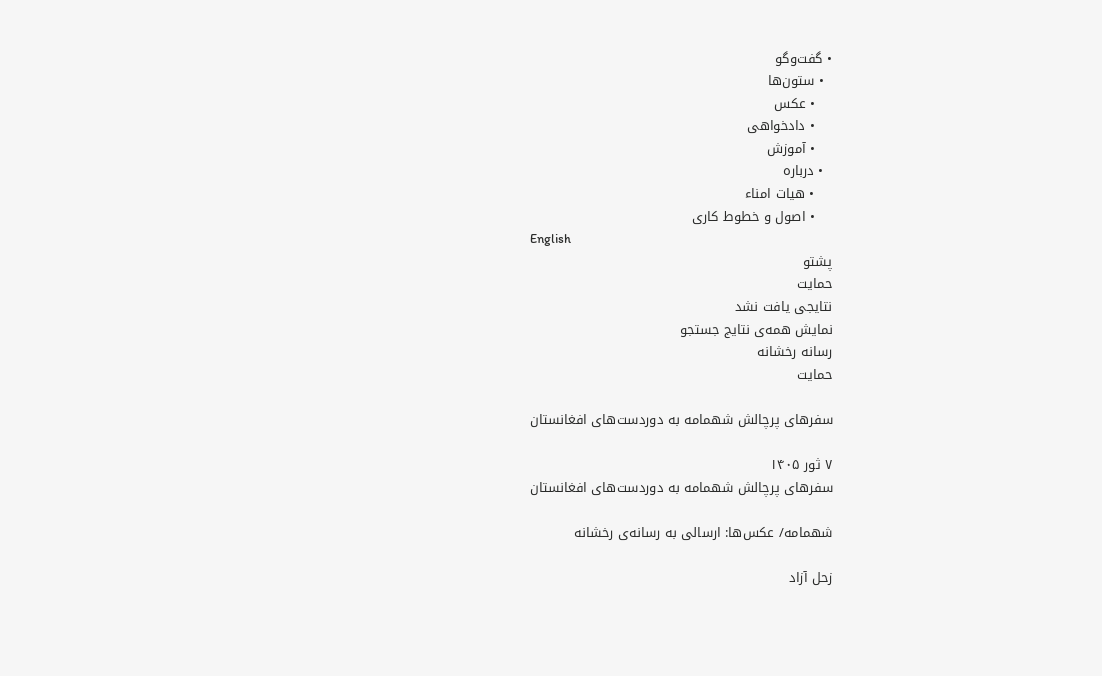• گفت‌وگو
  • ستون‌ها
    • عکس
    • دادخواهی
    • آموزش
  • درباره
    • هیات امناء
    • اصول و خطوط کاری
English
پشتو
حمایت
نتایجی یافت نشد
نمایش همه‌ی نتایج جستجو
رسانه رخشانه
حمایت

سفرهای پرچالش شهمامه به دوردست‌های افغانستان

۷ ثور ۱۴۰۵
سفرهای پرچالش شهمامه به دوردست‌های افغانستان

شهمامه/ عکس‌ها: ارسالی به رسانه‌ی رخشانه

زحل آزاد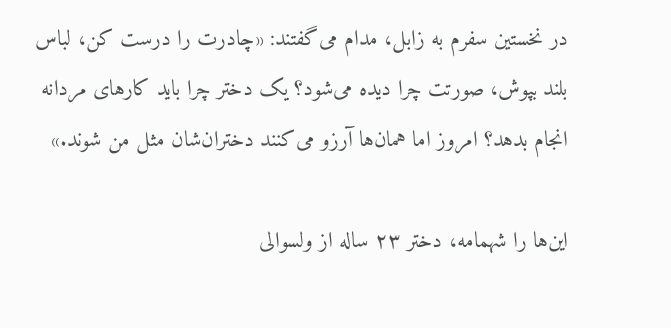در نخستین سفرم به زابل، مدام می‌گفتند: «چادرت را درست کن، لباس بلند بپوش، صورتت چرا دیده می‌شود؟ یک دختر چرا باید کارهای مردانه انجام بدهد؟ امروز اما همان‌ها آرزو می‌کنند دختران‌شان مثل من شوند.»

این‌ها را شهمامه، دختر ۲۳ ساله از ولسوالی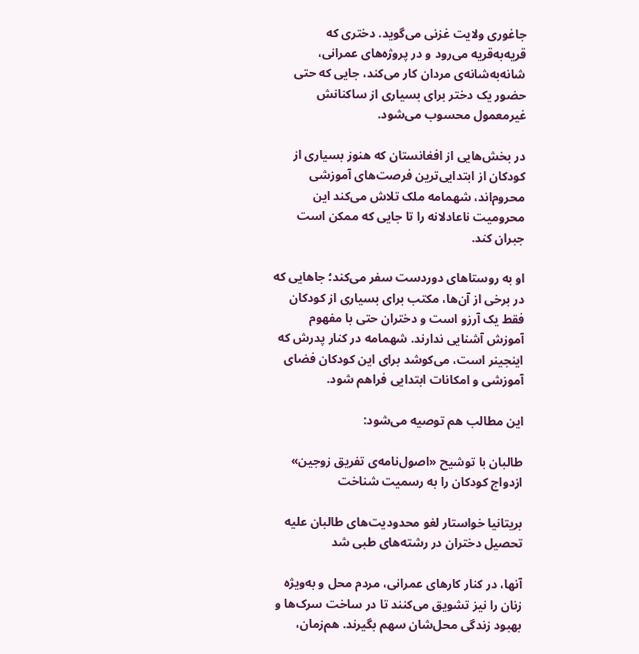جاغوری ولایت غزنی می‌گوید. دختری که قریه‌به‌قریه می‌رود و در پروژه‌های عمرانی، شانه‌به‌شانه‌ی مردان کار می‌کند، جایی که حتی حضور یک دختر برای بسیاری از ساکنانش غیرمعمول محسوب می‌شود.

در بخش‌هایی از افغانستان که هنوز بسیاری از کودکان از ابتدایی‌ترین فرصت‌های آموزشی محروم‌اند، شهمامه ملک تلاش می‌کند این محرومیت ناعادلانه را تا جایی که ممکن است جبران کند.

او به روستاهای دوردست سفر می‌کند؛ جاهایی که در برخی از آن‌ها، مکتب برای بسیاری از کودکان فقط یک آرزو است و دختران حتی با مفهوم آموزش آشنایی ندارند. شهمامه در کنار پدرش که اینجینر است، می‌کوشد برای این کودکان فضای آموزشی و امکانات ابتدایی فراهم شود.

این مطالب هم توصیه می‌شود:

طالبان با توشیح «اصول‌نامه‌ی تفریق زوجین» ازدواج کودکان را به رسمیت شناخت

بریتانیا خواستار لغو محدودیت‌های طالبان علیه تحصیل دختران در رشته‌های طبی شد

آنها، در کنار کارهای عمرانی، مردم محل و به‌ویژه زنان را نیز تشویق می‌کنند تا در ساخت سرک‌ها و بهبود زندگی محل‌شان سهم بگیرند. هم‌زمان،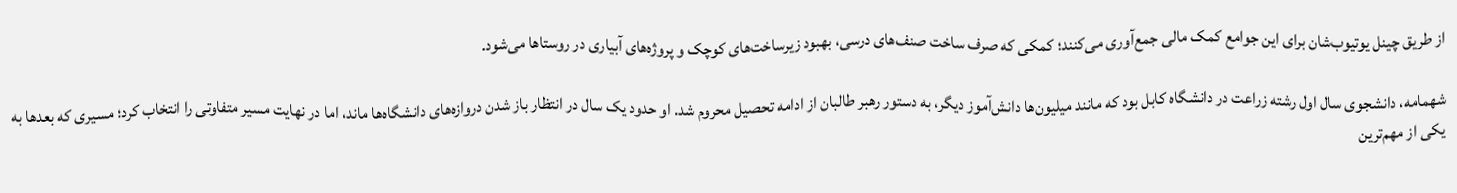از طریق چینل یوتیوب‌شان برای این جوامع کمک مالی جمع‌آوری می‌کنند؛ کمکی که صرف ساخت صنف‌های درسی، بهبود زیرساخت‌های کوچک و پروژه‌های آبیاری در روستاها می‌شود.

شهمامه، دانشجوی سال اول رشته زراعت در دانشگاه کابل بود که مانند میلیون‌ها دانش‌آموز دیگر، به دستور رهبر طالبان از ادامه تحصیل محروم شد. او حدود یک سال در انتظار باز شدن دروازه‌های دانشگاه‌ها ماند، اما در نهایت مسیر متفاوتی را انتخاب کرد؛ مسیری که بعدها به یکی از مهم‌ترین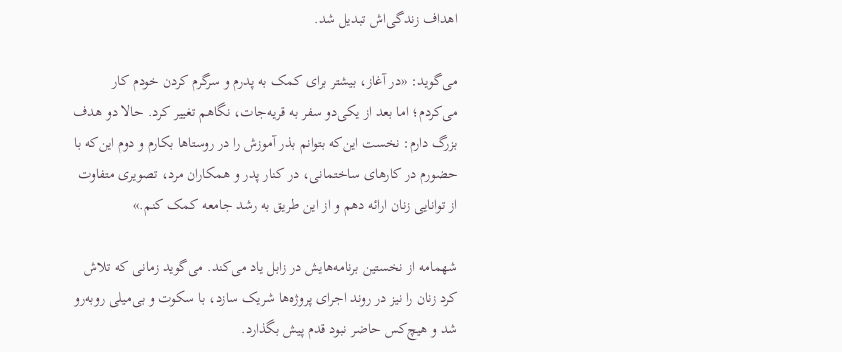اهداف زندگی‌اش تبدیل شد.

می‌گوید: «در آغاز، بیشتر برای کمک به پدرم و سرگرم کردن خودم کار می‌کردم؛ اما بعد از یکی‌دو سفر به قریه‌جات، نگاهم تغییر کرد. حالا دو هدف بزرگ دارم: نخست این‌که بتوانم بذر آموزش را در روستاها بکارم و دوم این‌که با حضورم در کارهای ساختمانی، در کنار پدر و همکاران مرد، تصویری متفاوت از توانایی زنان ارائه دهم و از این طریق به رشد جامعه کمک کنم.»

شهمامه از نخستین برنامه‌هایش در زابل یاد می‌کند. می‌گوید زمانی که تلاش کرد زنان را نیز در روند اجرای پروژه‌ها شریک سازد، با سکوت و بی‌میلی روبه‌رو شد و هیچ‌کس حاضر نبود قدم پیش بگذارد.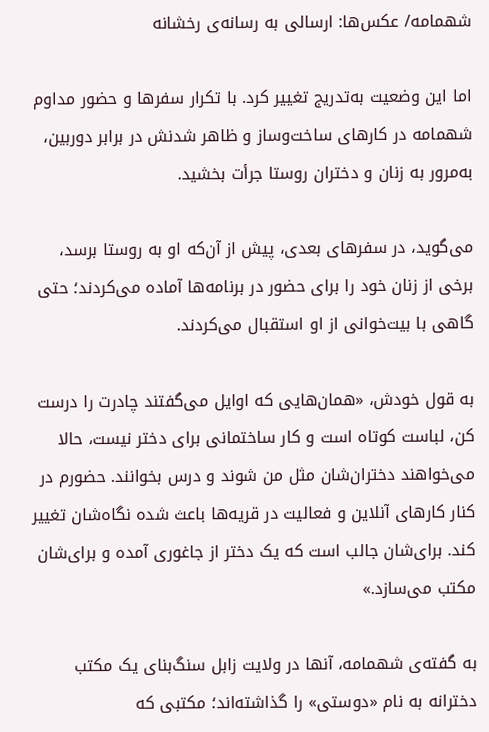شهمامه/ عکس‌ها: ارسالی به رسانه‌ی رخشانه

اما این وضعیت به‌تدریج تغییر کرد. با تکرار سفرها و حضور مداوم شهمامه در کارهای ساخت‌وساز و ظاهر شدنش در برابر دوربین، به‌مرور به زنان و دختران روستا جرأت بخشید.

می‌گوید، در سفرهای بعدی، پیش از آن‌که او به روستا برسد، برخی از زنان خود را برای حضور در برنامه‌ها آماده می‌کردند؛ حتی گاهی با بیت‌خوانی از او استقبال می‌کردند.

به قول خودش، «همان‌هایی که اوایل می‌گفتند چادرت را درست کن، لباست کوتاه است و کار ساختمانی برای دختر نیست، حالا می‌خواهند دختران‌شان مثل من شوند و درس بخوانند. حضورم در کنار کارهای آنلاین و فعالیت در قریه‌ها باعث شده نگاه‌شان تغییر کند. برای‌شان جالب است که یک دختر از جاغوری آمده و برای‌شان مکتب می‌سازد.»

به گفته‌ی شهمامه، آنها در ولایت زابل سنگ‌بنای یک مکتب دخترانه به نام «دوستی» را گذاشته‌اند؛ مکتبی که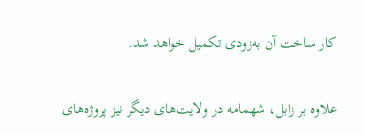کار ساخت آن به‌زودی تکمیل خواهد شد.

علاوه بر زابل، شهمامه در ولایت‌های دیگر نیز پروژه‌های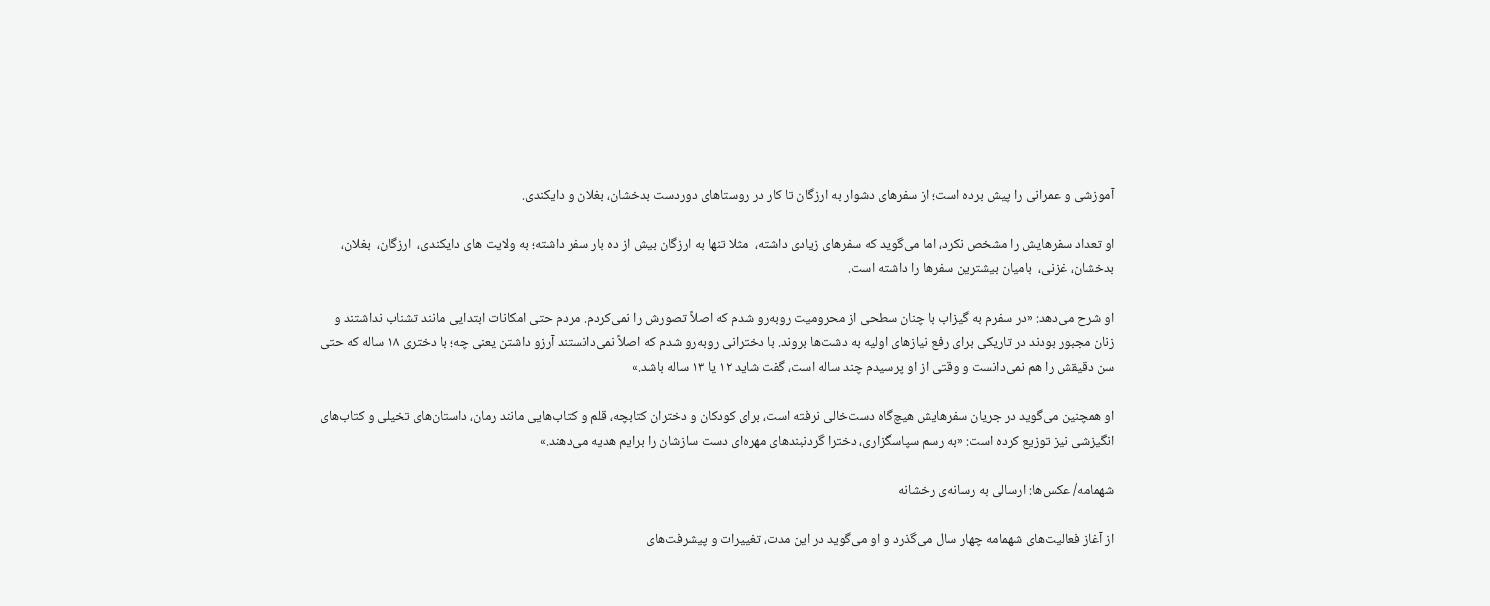آموزشی و عمرانی را پیش برده است؛ از سفرهای دشوار به ارزگان تا کار در روستاهای دوردست بدخشان، بغلان و دایکندی.

او تعداد سفرهایش را مشخص نکرد، اما می‌گوید که سفرهای زیادی داشته،  مثلا تنها به ارزگان بیش از ده بار سفر داشته؛ به ولایت های دایکندی،  ارزگان،  بغلان،  بدخشان، غزنی،  بامیان بیشترین سفرها را داشته است.

او شرح می‌دهد: «در سفرم به گیزاب با چنان سطحی از محرومیت روبه‌رو شدم که اصلاً تصورش را نمی‌کردم. مردم حتی امکانات ابتدایی مانند تشناب نداشتند و زنان مجبور بودند در تاریکی برای رفع نیازهای اولیه به دشت‌ها بروند. با دخترانی روبه‌رو شدم که اصلاً نمی‌دانستند آرزو داشتن یعنی چه؛ با دختری ۱۸ ساله که حتی سن دقیقش را هم نمی‌دانست و وقتی از او پرسیدم چند ساله است، گفت شاید ۱۲ یا ۱۳ ساله باشد.»

او همچنین می‌گوید در جریان سفرهایش هیچ‌گاه دست‌خالی نرفته است، برای کودکان و دختران کتابچه، قلم و کتاب‌هایی مانند رمان، داستان‌های تخیلی و کتاب‌های انگیزشی نیز توزیع کرده است: «به رسم سپاسگزاری، دخترا گردنبندهای مهره‌ای دست سازشان را برایم هدیه می‌دهند.»

شهمامه/ عکس‌ها: ارسالی به رسانه‌ی رخشانه

از آغاز فعالیت‌های شهمامه چهار سال می‌گذرد و او می‌گوید در این مدت، تغییرات و پیشرفت‌های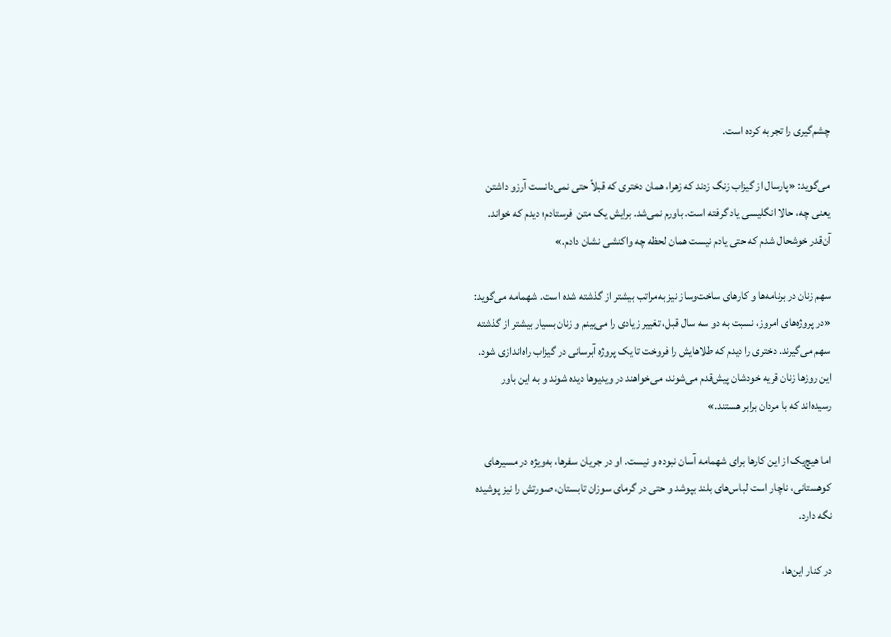چشم‌گیری را تجربه کرده است.

می‌گوید: «پارسال از گیزاب زنگ زدند که زهرا، همان دختری که قبلاً حتی نمی‌دانست آرزو داشتن یعنی چه، حالا انگلیسی یاد گرفته است. باورم نمی‌شد. برایش یک متن  فرستادم؛ دیدم که خواند. آن‌قدر خوشحال شدم که حتی یادم نیست همان لحظه چه واکنشی نشان دادم.»

سهم زنان در برنامه‌ها و کارهای ساخت‌وساز نیز به‌مراتب بیشتر از گذشته شده است. شهمامه می‌گوید: «در پروژه‌های امروز، نسبت به دو سه سال قبل، تغییر زیادی را می‌بینم و زنان بسیار بیشتر از گذشته سهم می‌گیرند. دختری را دیدم که طلاهایش را فروخت تا یک پروژه آبرسانی در گیزاب راه‌اندازی شود. این روزها زنان قریه خودشان پیش‌قدم می‌شوند، می‌خواهند در ویدیوها دیده شوند و به این باور رسیده‌اند که با مردان برابر هستند.»

اما هیچ‌یک از این کارها برای شهمامه آسان نبوده و نیست. او در جریان سفرها، به‌ویژه در مسیرهای کوهستانی، ناچار است لباس‌های بلند بپوشد و حتی در گرمای سوزان تابستان، صورتش را نیز پوشیده نگه دارد.

در کنار این‌ها،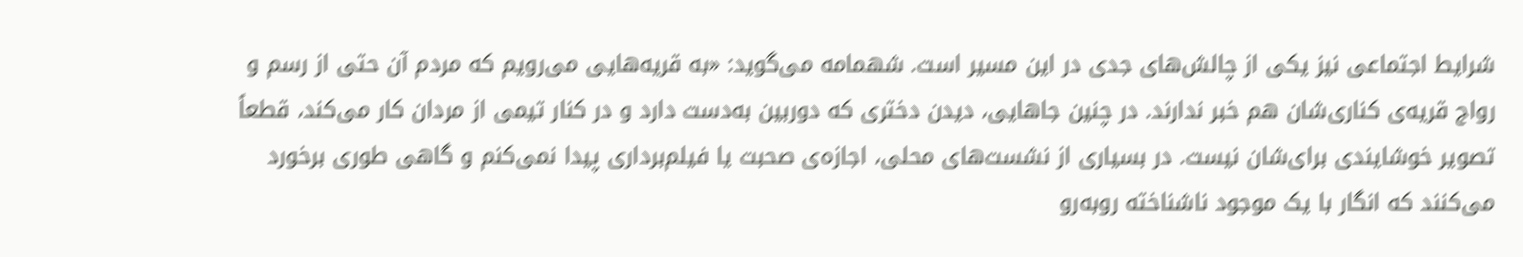شرایط اجتماعی نیز یکی از چالش‌های جدی در این مسیر است. شهمامه می‌گوید: «به قریه‌هایی می‌رویم که مردم آن حتی از رسم‌ و رواج قریه‌ی کناری‌شان هم خبر ندارند. در چنین جاهایی، دیدن دختری که دوربین به‌دست دارد و در کنار تیمی از مردان کار می‌کند، قطعاً تصویر خوشایندی برای‌شان نیست. در بسیاری از نشست‌های محلی، اجازه‌ی صحبت یا فیلم‌برداری پیدا نمی‌کنم و گاهی طوری برخورد می‌کنند که انگار با یک موجود ناشناخته روبه‌رو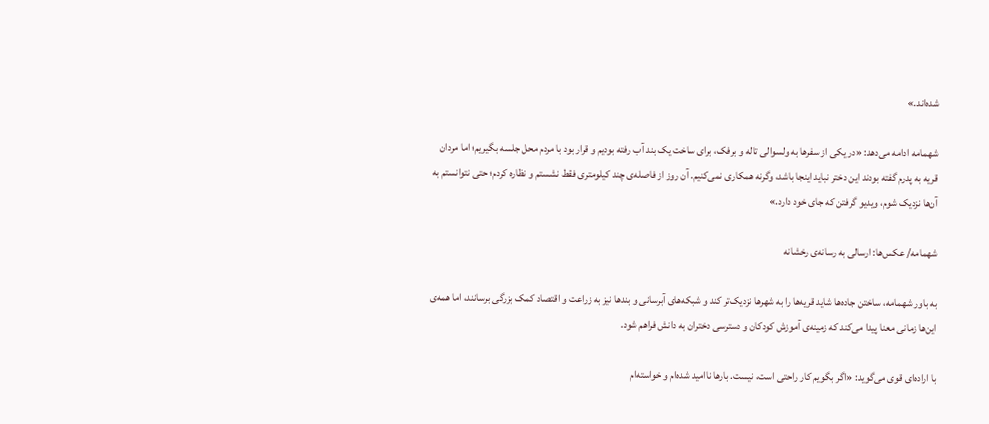شده‌اند.»

شهمامه ادامه می‌دهد: «در یکی از سفرها به ولسوالی تاله و برفک، برای ساخت یک بند آب رفته بودیم و قرار بود با مردم محل جلسه بگیریم؛ اما مردان قریه به پدرم گفته بودند این دختر نباید اینجا باشد، وگرنه همکاری نمی‌کنیم. آن روز از فاصله‌ی چند کیلومتری فقط نشستم و نظاره کردم؛ حتی نتوانستم به آن‌ها نزدیک شوم، ویدیو گرفتن که جای خود دارد.»

شهمامه/ عکس‌ها: ارسالی به رسانه‌ی رخشانه

به باور شهمامه، ساختن جاده‌ها شاید قریه‌ها را به شهرها نزدیک‌تر کند و شبکه‌های آبرسانی و بندها نیز به زراعت و اقتصاد کمک بزرگی برسانند، اما همه‌ی این‌ها زمانی معنا پیدا می‌کند که زمینه‌ی آموزش کودکان و دسترسی دختران به دانش فراهم شود.

با اراده‌ای قوی می‌گوید: «اگر بگویم کار راحتی است، نیست. بارها ناامید شده‌ام و خواسته‌ام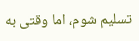تسلیم شوم، اما وقتی به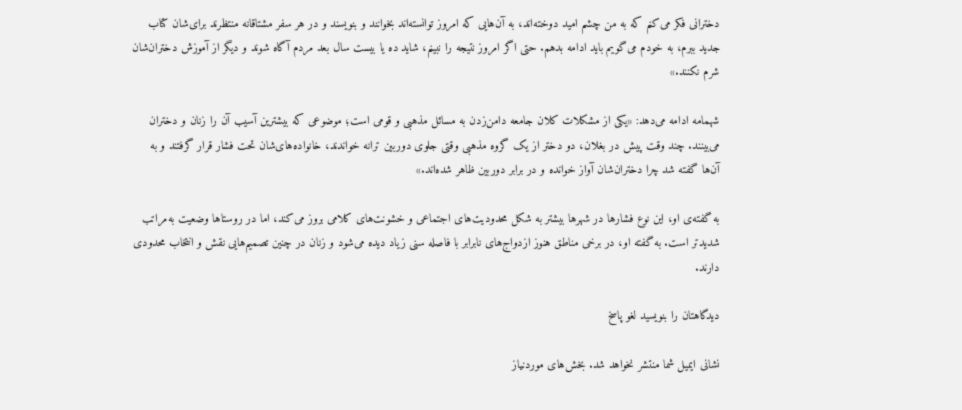دخترانی فکر می‌کنم که به من چشم امید دوخته‌اند، به آن‌هایی که امروز توانسته‌اند بخوانند و بنویسند و در هر سفر مشتاقانه منتظرند برای‌شان کتاب جدید ببرم، به خودم می‌گویم باید ادامه بدهم. حتی اگر امروز نتیجه را نبینم، شاید ده یا بیست سال بعد مردم آگاه شوند و دیگر از آموزش دختران‌شان شرم نکنند.»

شهمامه ادامه می‌دهد: «یکی از مشکلات کلان جامعه دامن‌زدن به مسائل مذهبی و قومی است؛ موضوعی که بیشترین آسیب آن را زنان و دختران می‌بینند. چند وقت پیش در بغلان، دو دختر از یک گروه مذهبی وقتی جلوی دوربین ترانه خواندند، خانواده‌های‌شان تحت فشار قرار گرفتند و به آن‌ها گفته شد چرا دختران‌شان آواز خوانده و در برابر دوربین ظاهر شده‌اند.»

به گفته‌ی او، این نوع فشارها در شهرها بیشتر به شکل محدودیت‌های اجتماعی و خشونت‌های کلامی بروز می‌کند، اما در روستاها وضعیت به‌مراتب شدیدتر است. به گفته او، در برخی مناطق هنوز ازدواج‌های نابرابر با فاصله سنی زیاد دیده می‌شود و زنان در چنین تصمیم‌هایی نقش و انتخاب محدودی دارند.

دیدگاهتان را بنویسید لغو پاسخ

نشانی ایمیل شما منتشر نخواهد شد. بخش‌های موردنیاز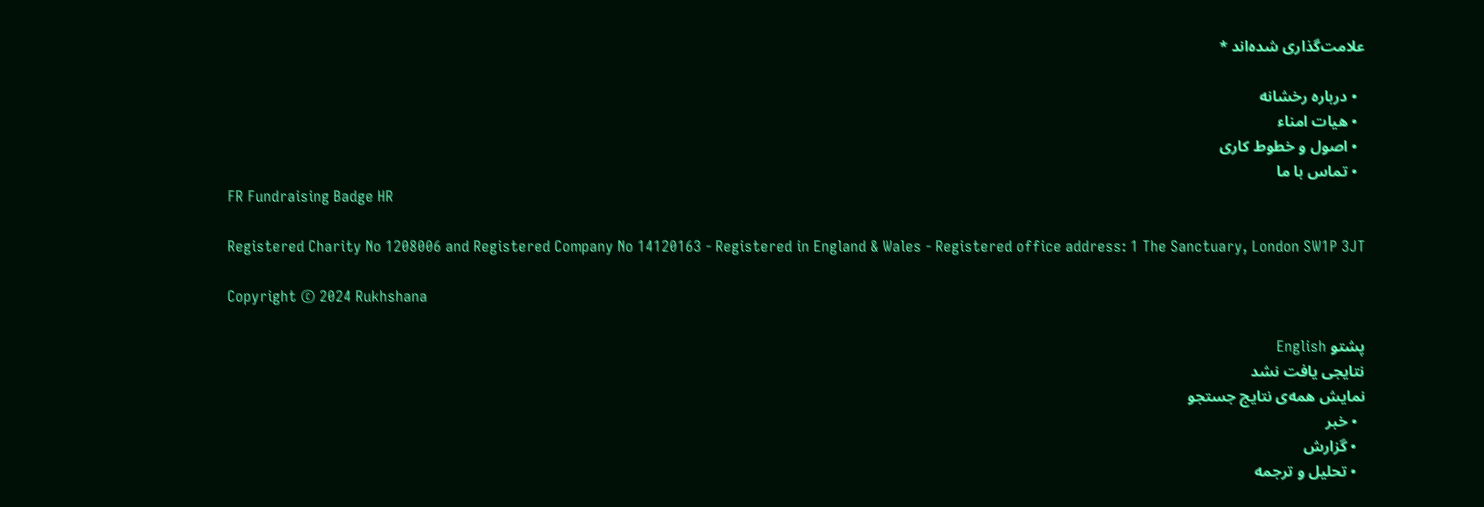علامت‌گذاری شده‌اند *

  • درباره رخشانه
  • هیات امناء
  • اصول و خطوط کاری
  • تماس با ما
FR Fundraising Badge HR

Registered Charity No 1208006 and Registered Company No 14120163 - Registered in England & Wales - Registered office address: 1 The Sanctuary, London SW1P 3JT

Copyright © 2024 Rukhshana

پشتو English
نتایجی یافت نشد
نمایش همه‌ی نتایج جستجو
  • خبر
  • گزارش
  • تحلیل و ترجمه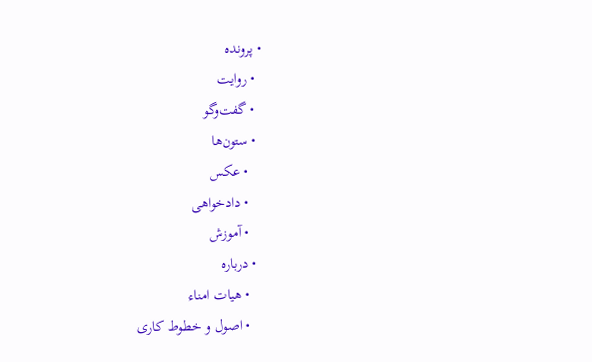• پرونده
  • روایت
  • گفت‌وگو
  • ستون‌ها
    • عکس
    • دادخواهی
    • آموزش
  • درباره
    • هیات امناء
    • اصول و خطوط کاری